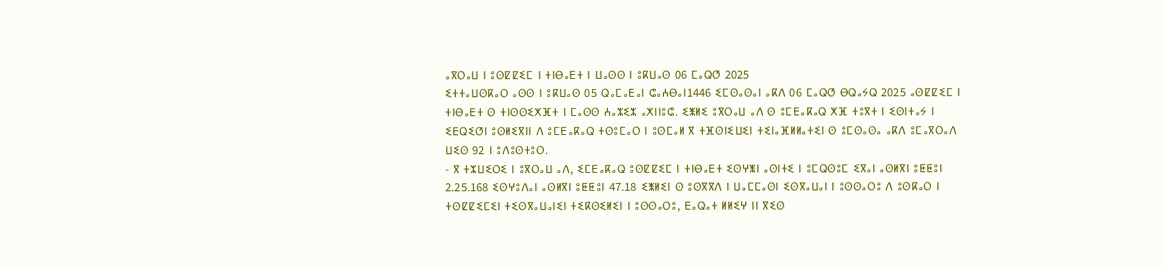ⴰⴳⵔⴰⵡ ⵏ ⵓⵙⵇⵇⵉⵎ ⵏ ⵜⵏⴱⴰⴹⵜ ⵏ ⵡⴰⵙⵙ ⵏ ⵓⴽⵡⴰⵙ 06 ⵎⴰⵕⵚ 2025
ⵉⵜⵜⴰⵡⵙⴽⴰⵔ ⴰⵙⵙ ⵏ ⵓⴽⵡⴰⵙ 05 ⵕⴰⵎⴰⴹⴰⵏ ⵛⴰⵄⴱⴰⵏ1446 ⵉⵎⵙⴰⵙⴰⵏ ⴰⴽⴷ 06 ⵎⴰⵕⵚ ⴱⵕⴰⵢⵕ 2025 ⴰⵙⵇⵇⵉⵎ ⵏ ⵜⵏⴱⴰⴹⵜ ⵙ ⵜⵏⵙⵙⵉⵅⴼⵜ ⵏ ⵎⴰⵙⵙ ⵄⴰⵣⵉⵣ ⴰⵅⵏⵏⵓⵛ. ⵉⵥⵍⵉ ⵓⴳⵔⴰⵡ ⴰⴷ ⵙ ⵓⵎⴹⴰⴽⴰⵕ ⵅⴼ ⵜⵓⴳⵜ ⵏ ⵉⵙⵏⵜⴰⵢ ⵏ ⵉⴹⵕⵉⵚⵏ ⵓⵙⵍⵉⴳⵏⵏ ⴷ ⵓⵎⴹⴰⴽⴰⵕ ⵜⵙⵓⵎⴰⵔ ⵏ ⵓⵙⵎⴰⵍ ⴳ ⵜⴼⵙⵏⵉⵡⵉⵏ ⵜⵉⵏⴰⴼⵍⵍⴰⵜⵉⵏ ⵙ ⵓⵎⵙⴰⵙⴰ ⴰⴽⴷ ⵓⵎⴰⴳⵔⴰⴷ ⵡⵉⵙ 92 ⵏ ⵓⴷⵓⵙⵜⵓⵔ.
- ⴳ ⵜⵣⵡⵉⵔⵉ ⵏ ⵓⴳⵔⴰⵡ ⴰⴷ, ⵉⵎⴹⴰⴽⴰⵕ ⵓⵙⵇⵇⵉⵎ ⵏ ⵜⵏⴱⴰⴹⵜ ⵉⵙⵖⵥⵏ ⴰⵙⵏⵜⵉ ⵏ ⵓⵎⵕⵙⵓⵎ ⵉⴳⴰⵏ ⴰⵙⵍⴳⵏ ⵓⵟⵟⵓⵏ 2.25.168 ⵉⵙⵖⵓⴷⴰⵏ ⴰⵙⵍⴳⵏ ⵓⵟⵟⵓⵏ 47.18 ⵉⵥⵍⵉⵏ ⵙ ⵓⵙⴳⴳⴷ ⵏ ⵡⴰⵎⵎⴰⵙⵏ ⵉⵙⴳⴰⵡⴰⵏ ⵏ ⵓⵙⵙⴰⵔⵓ ⴷ ⵓⵙⴽⴰⵔ ⵏ ⵜⵙⵇⵇⵉⵎⵉⵏ ⵜⵉⵙⴳⴰⵡⴰⵏⵉⵏ ⵜⵉⴽⵙⵉⵍⵉⵏ ⵏ ⵓⵙⵙⴰⵔⵓ, ⴹⴰⵕⴰⵜ ⵍⵍⵉⵖ ⵏⵏ ⴳⵉⵙ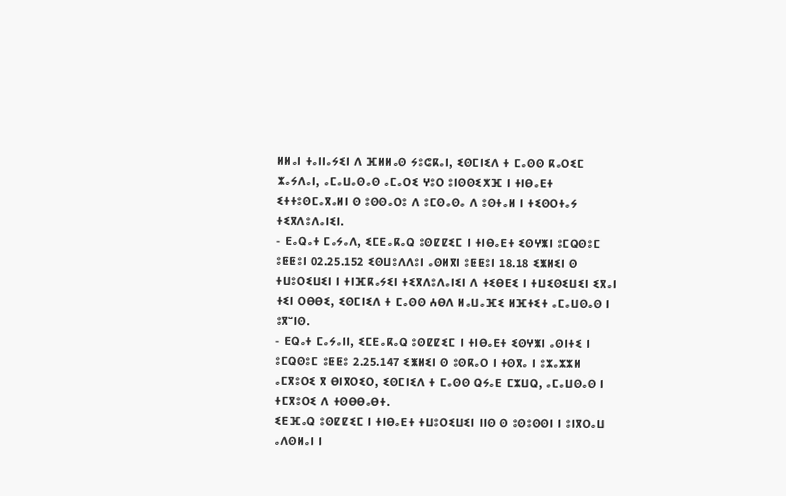ⵍⵍⴰⵏ ⵜⴰⵏⵏⴰⵢⵉⵏ ⴷ ⴼⵍⵍⴰⵙ ⵢⵓⵛⴽⴰⵏ, ⵉⵙⵎⵏⵉⴷ ⵜ ⵎⴰⵙⵙ ⴽⴰⵔⵉⵎ ⵣⴰⵢⴷⴰⵏ, ⴰⵎⴰⵡⴰⵙⴰⵙ ⴰⵎⴰⵔⵉ ⵖⵓⵔ ⵓⵏⵙⵙⵉⵅⴼ ⵏ ⵜⵏⴱⴰⴹⵜ ⵉⵜⵜⵓⵙⵎⴰⴳⴰⵍⵏ ⵙ ⵓⵙⵙⴰⵔⵓ ⴷ ⵓⵎⵙⴰⵙⴰ ⴷ ⵓⵙⵜⴰⵍ ⵏ ⵜⵉⵙⵔⵜⴰⵢ ⵜⵉⴳⴷⵓⴷⴰⵏⵉⵏ.
- ⴹⴰⵕⴰⵜ ⵎⴰⵢⴰⴷ, ⵉⵎⴹⴰⴽⴰⵕ ⵓⵙⵇⵇⵉⵎ ⵏ ⵜⵏⴱⴰⴹⵜ ⵉⵙⵖⵥⵏ ⵓⵎⵕⵙⵓⵎ ⵓⵟⵟⵓⵏ 02.25.152 ⵉⵙⵡⵓⴷⴷⵓⵏ ⴰⵙⵍⴳⵏ ⵓⵟⵟⵓⵏ 18.18 ⵉⵥⵍⵉⵏ ⵙ ⵜⵡⵓⵔⵉⵡⵉⵏ ⵏ ⵜⵏⴼⴽⴰⵢⵉⵏ ⵜⵉⴳⴷⵓⴷⴰⵏⵉⵏ ⴷ ⵜⵉⴱⴹⵉ ⵏ ⵜⵡⵉⵙⵉⵡⵉⵏ ⵉⴳⴰⵏ ⵜⵉⵏ ⵔⴱⴱⵉ, ⵉⵙⵎⵏⵉⴷ ⵜ ⵎⴰⵙⵙ ⵄⴱⴷ ⵍⴰⵡⴰⴼⵉ ⵍⴼⵜⵉⵜ ⴰⵎⴰⵡⵙⴰⵙ ⵏ ⵓⴳⵯⵏⵙ.
- ⴹⵕⴰⵜ ⵎⴰⵢⴰⵏⵏ, ⵉⵎⴹⴰⴽⴰⵕ ⵓⵙⵇⵇⵉⵎ ⵏ ⵜⵏⴱⴰⴹⵜ ⵉⵙⵖⵥⵏ ⴰⵙⵏⵜⵉ ⵏ ⵓⵎⵕⵙⵓⵎ ⵓⵟⵟⵓ 2.25.147 ⵉⵥⵍⵉⵏ ⵙ ⵓⵙⴽⴰⵔ ⵏ ⵜⵙⴳⴰ ⵏ ⵓⵣⴰⵣⵣⵍ ⴰⵎⴳⵓⵔⵉ ⴳ ⴱⵏⴳⵔⵉⵔ, ⵉⵙⵎⵏⵉⴷ ⵜ ⵎⴰⵙⵙ ⵕⵢⴰⴹ ⵎⵣⵡⵕ, ⴰⵎⴰⵡⵙⴰⵙ ⵏ ⵜⵎⴳⵓⵔⵉ ⴷ ⵜⵙⴱⴱⴰⴱⵜ.
ⵉⴹⴼⴰⵕ ⵓⵙⵇⵇⵉⵎ ⵏ ⵜⵏⴱⴰⴹⵜ ⵜⵡⵓⵔⵉⵡⵉⵏ ⵏⵏⵙ ⵙ ⵓⵙⵓⵙⵙⵏ ⵏ ⵓⵏⴳⵔⴰⵡ ⴰⴷⵙⵍⴰⵏ ⵏ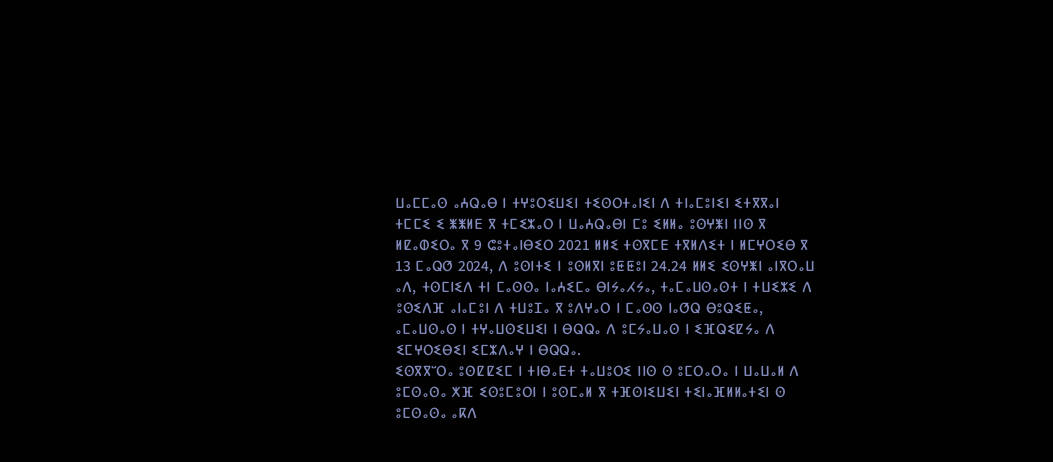ⵡⴰⵎⵎⴰⵙ ⴰⵄⵕⴰⴱ ⵏ ⵜⵖⵓⵔⵉⵡⵉⵏ ⵜⵉⵙⵔⵜⴰⵏⵉⵏ ⴷ ⵜⵏⴰⵎⵓⵏⵉⵏ ⵉⵜⴳⴳⴰⵏ ⵜⵎⵎⵉ ⵉ ⵥⵥⵍⴹ ⴳ ⵜⵎⵉⵣⴰⵔ ⵏ ⵡⴰⵄⵕⴰⴱⵏ ⵎⵓ ⵉⵍⵍⴰ ⵓⵙⵖⵥⵏ ⵏⵏⵙ ⴳ ⵍⵇⴰⵀⵉⵔⴰ ⴳ 9 ⵛⵓⵜⴰⵏⴱⵉⵔ 2021 ⵍⵍⵉ ⵜⵙⴳⵎⴹ ⵜⴳⵍⴷⵉⵜ ⵏ ⵍⵎⵖⵔⵉⴱ ⴳ 13 ⵎⴰⵕⵚ 2024, ⴷ ⵓⵙⵏⵜⵉ ⵏ ⵓⵙⵍⴳⵏ ⵓⵟⵟⵓⵏ 24.24 ⵍⵍⵉ ⵉⵙⵖⵥⵏ ⴰⵏⴳⵔⴰⵡ ⴰⴷ, ⵜⵙⵎⵏⵉⴷ ⵜⵏ ⵎⴰⵙⵙⴰ ⵏⴰⵄⵉⵎⴰ ⴱⵏⵢⴰⵃⵢⴰ, ⵜⴰⵎⴰⵡⵙⴰⵙⵜ ⵏ ⵜⵡⵉⵣⵉ ⴷ ⵓⵙⵉⴷⴼ ⴰⵏⴰⵎⵓⵏ ⴷ ⵜⵡⵓⵊⴰ ⴳ ⵓⴷⵖⴰⵔ ⵏ ⵎⴰⵙⵙ ⵏⴰⵚⵕ ⴱⵓⵕⵉⵟⴰ, ⴰⵎⴰⵡⵙⴰⵙ ⵏ ⵜⵖⴰⵡⵙⵉⵡⵉⵏ ⵏ ⴱⵕⵕⴰ ⴷ ⵓⵎⵢⴰⵡⴰⵙ ⵏ ⵉⴼⵕⵉⵇⵢⴰ ⴷ ⵉⵎⵖⵔⵉⴱⵉⵏ ⵉⵎⵣⴷⴰⵖ ⵏ ⴱⵕⵕⴰ.
ⵉⵙⴳⴳⵯⵔⴰ ⵓⵙⵇⵇⵉⵎ ⵏ ⵜⵏⴱⴰⴹⵜ ⵜⴰⵡⵓⵔⵉ ⵏⵏⵙ ⵙ ⵓⵎⵔⴰⵔⴰ ⵏ ⵡⴰⵡⴰⵍ ⴷ ⵓⵎⵙⴰⵙⴰ ⵅⴼ ⵉⵙⵓⵎⵓⵔⵏ ⵏ ⵓⵙⵎⴰⵍ ⴳ ⵜⴼⵙⵏⵉⵡⵉⵏ ⵜⵉⵏⴰⴼⵍⵍⴰⵜⵉⵏ ⵙ ⵓⵎⵙⴰⵙⴰ ⴰⴽⴷ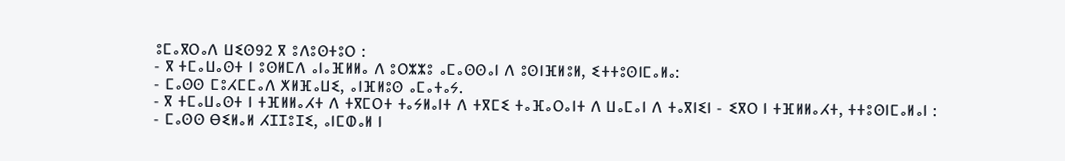ⵓⵎⴰⴳⵔⴰⴷ ⵡⵉⵙ92 ⴳ ⵓⴷⵓⵙⵜⵓⵔ :
- ⴳ ⵜⵎⴰⵡⴰⵙⵜ ⵏ ⵓⵙⵍⵎⴷ ⴰⵏⴰⴼⵍⵍⴰ ⴷ ⵓⵔⵣⵣⵓ ⴰⵎⴰⵙⵙⴰⵏ ⴷ ⵓⵙⵏⴼⵍⵓⵍ, ⵉⵜⵜⵓⵙⵏⵎⴰⵍⴰ:
- ⵎⴰⵙⵙ ⵎⵓⵃⵎⵎⴰⴷ ⵅⵍⴼⴰⵡⵉ, ⴰⵏⴼⵍⵓⵙ ⴰⵎⴰⵜⴰⵢ.
- ⴳ ⵜⵎⴰⵡⴰⵙⵜ ⵏ ⵜⴼⵍⵍⴰⵃⵜ ⴷ ⵜⴳⵎⵔⵜ ⵜⴰⵢⵍⴰⵏⵜ ⴷ ⵜⴳⵎⵉ ⵜⴰⴼⴰⵔⴰⵏⵜ ⴷ ⵡⴰⵎⴰⵏ ⴷ ⵜⴰⴳⵏⵉⵏ - ⵉⴳⵔ ⵏ ⵜⴼⵍⵍⴰⵃⵜ, ⵜⵜⵓⵙⵏⵎⴰⵍⴰⵏ :
- ⵎⴰⵙⵙ ⴱⵉⵍⴰⵍ ⵃⵊⵊⵓⵊⵉ, ⴰⵏⵎⵀⴰⵍ ⵏ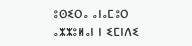ⵓⵙⵉⵔⴰ ⴰⵏⴰⵎⵓⵔ ⴰⵣⵣⵓⵍⴰⵏ ⵏ ⵉⵎⵏⴷⵉ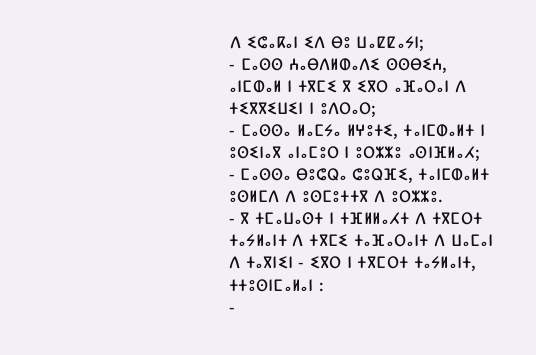ⴷ ⵉⵛⴰⴽⴰⵏ ⵉⴷ ⴱⵓ ⵡⴰⵇⵇⴰⵢⵏ;
- ⵎⴰⵙⵙ ⵄⴰⴱⴷⵍⵀⴰⴷⵉ ⵙⵙⴱⵉⵄ, ⴰⵏⵎⵀⴰⵍ ⵏ ⵜⴳⵎⵉ ⴳ ⵉⴳⵔ ⴰⴼⴰⵔⴰⵏ ⴷ ⵜⵉⴳⴳⵉⵡⵉⵏ ⵏ ⵓⴷⵔⴰⵔ;
- ⵎⴰⵙⵙⴰ ⵍⴰⵎⵢⴰ ⵍⵖⵓⵜⵉ, ⵜⴰⵏⵎⵀⴰⵍⵜ ⵏ ⵓⵙⵉⵏⴰⴳ ⴰⵏⴰⵎⵓⵔ ⵏ ⵓⵔⵣⵣⵓ ⴰⵙⵏⴼⵍⴰⵃ;
- ⵎⴰⵙⵙⴰ ⴱⵓⵛⵕⴰ ⵛⵓⵕⴼⵉ, ⵜⴰⵏⵎⵀⴰⵍⵜ ⵓⵙⵍⵎⴷ ⴷ ⵓⵙⵎⵓⵜⵜⴳ ⴷ ⵓⵔⵣⵣⵓ.
- ⴳ ⵜⵎⴰⵡⴰⵙⵜ ⵏ ⵜⴼⵍⵍⴰⵃⵜ ⴷ ⵜⴳⵎⵔⵜ ⵜⴰⵢⵍⴰⵏⵜ ⴷ ⵜⴳⵎⵉ ⵜⴰⴼⴰⵔⴰⵏⵜ ⴷ ⵡⴰⵎⴰⵏ ⴷ ⵜⴰⴳⵏⵉⵏ - ⵉⴳⵔ ⵏ ⵜⴳⵎⵔⵜ ⵜⴰⵢⵍⴰⵏⵜ, ⵜⵜⵓⵙⵏⵎⴰⵍⴰⵏ :
-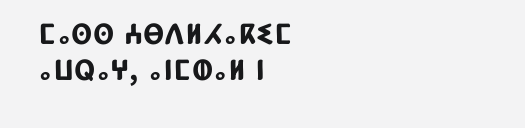ⵎⴰⵙⵙ ⵄⴱⴷⵍⵃⴰⴽⵉⵎ ⴰⵡⵕⴰⵖ, ⴰⵏⵎⵀⴰⵍ ⵏ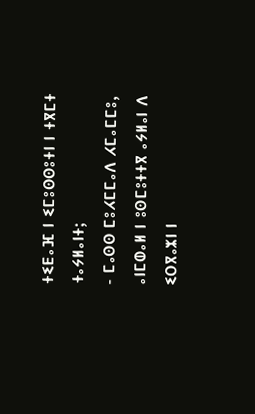ⵜⵉⴹⴰⴼ ⵏ ⵉⵎⵓⵙⵙⵓⵜⵏ ⵏ ⵜⴳⵎⵜ ⵜⴰⵢⵍⴰⵏⵜ;
- ⵎⴰⵙⵙ ⵎⵓⵃⵎⵎⴰⴷ ⵃⵎⴰⵎⵎⵓ, ⴰⵏⵎⵀⴰⵍ ⵏ ⵓⵙⵎⵓⵜⵜⴳ ⴰⵢⵍⴰⵏ ⴷ ⵉⵔⴳⴰⵣⵏ ⵏ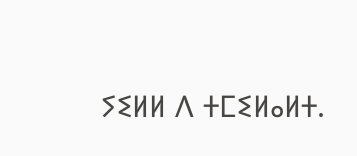ⵢⵉⵍⵍ ⴷ ⵜⵎⵉⵍⴰⵍⵜ.